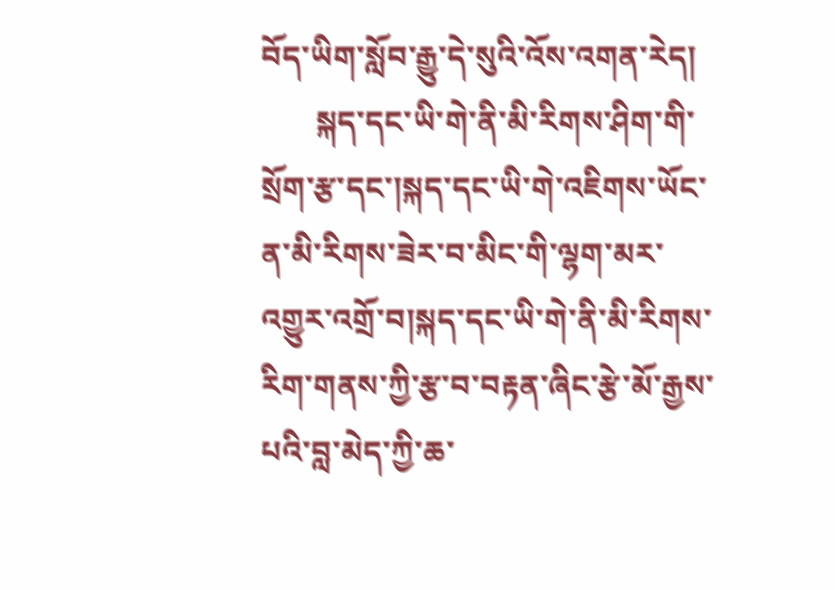བོད་ཡིག་སློབ་རྒྱུ་དེ་སུའི་འོས་འགན་རེད།
       སྐད་དང་ཡི་གེ་ནི་མི་རིགས་ཤིག་གི་སྲོག་རྩ་དང་།སྐད་དང་ཡི་གེ་འཇིགས་ཡོང་ན་མི་རིགས་ཟེར་བ་མིང་གི་ལྷག་མར་འགྱུར་འགྲོ་བ།སྐད་དང་ཡི་གེ་ནི་མི་རིགས་རིག་གནས་ཀྱི་རྩ་བ་བརྟན་ཞིང་རྩེ་མོ་རྒྱས་པའི་བླ་མེད་ཀྱི་ཆ་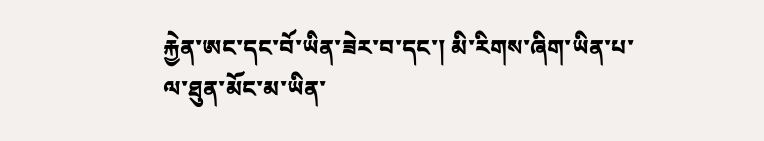རྐྱེན་ཨང་དང་བོ་ཡིན་ཟེར་བ་དང་། མི་རིགས་ཞིག་ཡིན་པ་ལ་ཐུན་མོང་མ་ཡིན་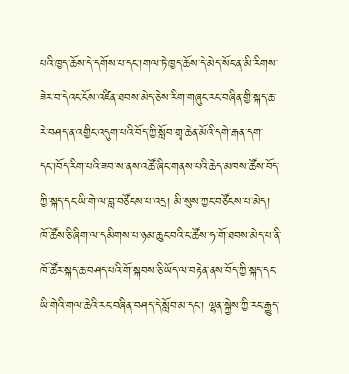པའི་ཁྱད་ཆོས་དེ་དགོས་པ་དང་།གལ་ཏེ་ཁྱད་ཆོས་དེ་མེད་སོང་ན་མི་རིགས་ཟེར་བ་དེའང་ངོས་འཛིན་ཐབས་མེད་ཅེས་རིག་གཞུང་རང་བཞིན་གྱི་སྐད་ཆ་རེ་བཤད་ན་འགྱིང་འདུག་པའི་བོད་ཀྱི་སློབ་གྲྭ་ཆེན་མོའི་དགེ་རྒན་དག་དང་།བོད་རིག་པའི་ཟབ་ས་ནས་འཚོ་ཞིང་གནས་པའི་ཆེད་མཁས་ཚོས་བོད་ཀྱི་སྐད་དང་ཡི་གེ་ལ་བླ་བཙོངས་པ་འདྲ། མི་སུས་ཀྱང་བཙོངས་པ་མེད། ཁོ་ཚོས་ཅི་ཞིག་ལ་དམིགས་པ་ཉམ་ཆུང་བའི་ང་ཚོས་ཧ་གོ་ཐབས་མེད་པ་ནི་ཁོ་ཚོར་སྐད་ཆ་བཤད་པའི་གོ་སྐབས་ཅི་ཡོད་ལ་བརྟེན་ནས་བོད་ཀྱི་སྐད་དང་ཡི་གེའི་གལ་ཆེའི་རང་བཞིན་བཤད་དེ་སློབ་མ་དང་། ལྷན་སྐྱེས་ཀྱི་རང་རྒྱུད་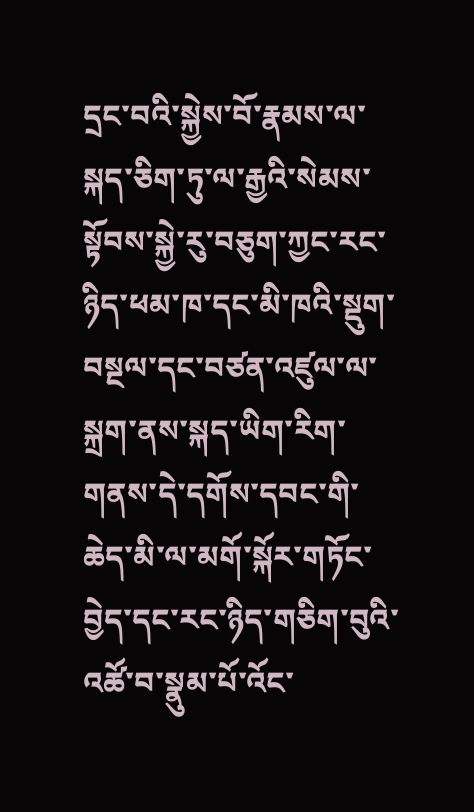དྲང་བའི་སྐྱེས་བོ་རྣམས་ལ་སྐད་ཅིག་ཏུ་ལ་རྒྱའི་སེམས་སྟོབས་སྐྱེ་རུ་བཅུག་ཀྱང་རང་ཉིད་ཕམ་ཁ་དང་མི་ཁའི་སྡུག་བསྔལ་དང་བཙན་འཛུལ་ལ་སྐྲག་ནས་སྐད་ཡིག་རིག་གནས་དེ་དགོས་དབང་གི་ཆེད་མི་ལ་མགོ་སྐོར་གཏོང་བྱེད་དང་རང་ཉིད་གཅིག་བུའི་འཚོ་བ་སྣུམ་པོ་འོང་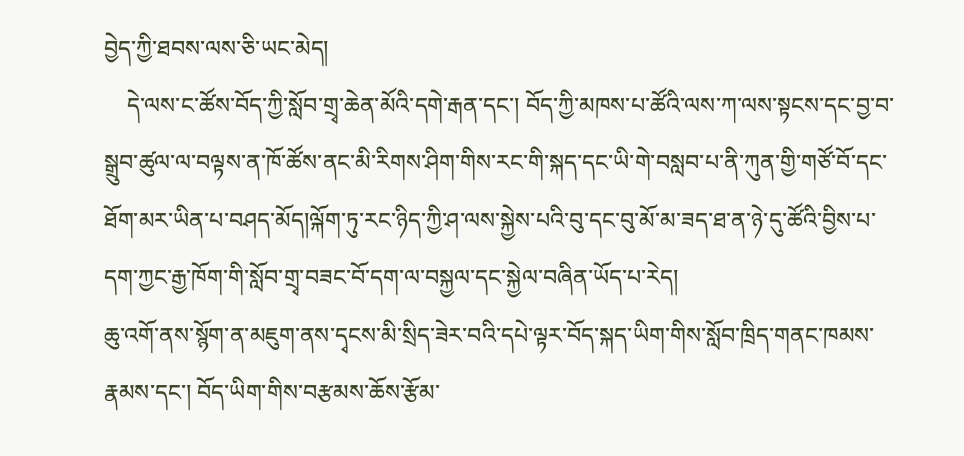བྱེད་ཀྱི་ཐབས་ལས་ཅི་ཡང་མེད།
    དེ་ལས་ང་ཚོས་བོད་ཀྱི་སློབ་གྲྭ་ཆེན་མོའི་དགེ་རྒན་དང་། བོད་ཀྱི་མཁས་པ་ཚོའི་ལས་ཀ་ལས་སྟངས་དང་བྱ་བ་སྒྲུབ་ཚུལ་ལ་བལྟས་ན་ཁོ་ཚོས་ནང་མི་རིགས་ཤིག་གིས་རང་གི་སྐད་དང་ཡི་གེ་བསླབ་པ་ནི་ཀུན་གྱི་གཙོ་བོ་དང་ཐོག་མར་ཡིན་པ་བཤད་མོད།ལྐོག་ཏུ་རང་ཉིད་ཀྱི་ཤ་ལས་སྐྱེས་པའི་བུ་དང་བུ་མོ་མ་ཟད་ཐ་ན་ཉེ་དུ་ཚོའི་བྱིས་པ་དག་ཀྱང་རྒྱ་ཁོག་གི་སློབ་གྲྭ་བཟང་བོ་དག་ལ་བསྐྱལ་དང་སྐྱེལ་བཞིན་ཡོད་པ་རེད།
ཆུ་འགོ་ནས་སྙོག་ན་མཇུག་ནས་དྭངས་མི་སྲིད་ཟེར་བའི་དཔེ་ལྟར་བོད་སྐད་ཡིག་གིས་སློབ་ཁྲིད་གནང་ཁམས་རྣམས་དང་། བོད་ཡིག་གིས་བརྩམས་ཆོས་རྩོམ་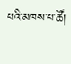པའི་མཁས་པ་ཚོ།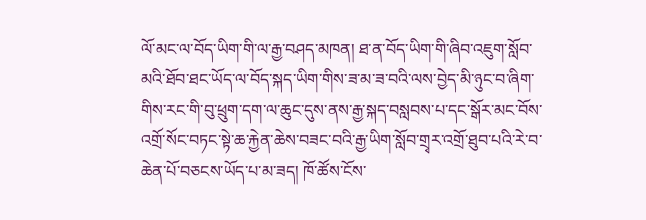ལོ་མང་ལ་བོད་ཡིག་གི་ལ་རྒྱ་བཤད་མཁན། ཐ་ན་བོད་ཡིག་གི་ཞིབ་འཇུག་སློབ་མའི་ཐོབ་ཐང་ཡོད་ལ་བོད་སྐད་ཡིག་གིས་ཟ་མ་ཟ་བའི་ལས་བྱེད་མི་ཉུང་བ་ཞིག་གིས་རང་གི་བུ་ཕྲུག་དག་ལ་ཆུང་དུས་ནས་རྒྱ་སྐད་བསླབས་པ་དང་སྒོར་མང་བོས་འགྲོ་སོང་བཏང་སྟེ་ཆ་རྐྱེན་ཆེས་བཟང་བའི་རྒྱ་ཡིག་སློབ་གྲྭར་འགྲོ་ཐུབ་པའི་རེ་བ་ཆེན་པོ་བཅངས་ཡོད་པ་མ་ཟད། ཁོ་ཚོས་ངོས་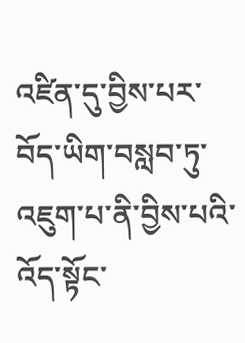འཛིན་དུ་བྱིས་པར་བོད་ཡིག་བསླབ་ཏུ་འཇུག་པ་ནི་བྱིས་པའི་འོད་སྟོང་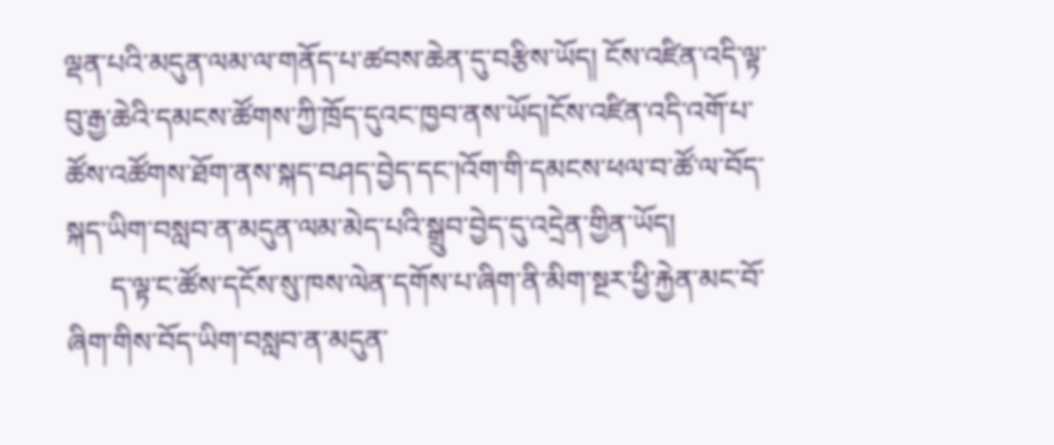ལྡན་པའི་མདུན་ལམ་ལ་གནོད་པ་ཚབས་ཆེན་དུ་བརྩིས་ཡོད། ངོས་འཛིན་འདི་ལྟ་བུ་རྒྱ་ཆེའི་དམངས་ཚོགས་ཀྱི་ཁྲོད་དུའང་ཁྱབ་ནས་ཡོད།ངོས་འཛིན་འདི་འགོ་པ་ཚོས་འཚོགས་ཐོག་ནས་སྐད་བཤད་བྱེད་དང་།འོག་གི་དམངས་ཕལ་བ་ཚོ་ལ་བོད་སྐད་ཡིག་བསླབ་ན་མདུན་ལམ་མེད་པའི་སྒྲུབ་བྱེད་དུ་འདྲེན་གྱིན་ཡོད།
      ད་ལྟ་ང་ཚོས་དངོས་སུ་ཁས་ལེན་དགོས་པ་ཞིག་ནི་མིག་སྔར་ཕྱི་རྐྱེན་མང་བོ་ཞིག་གིས་བོད་ཡིག་བསླབ་ན་མདུན་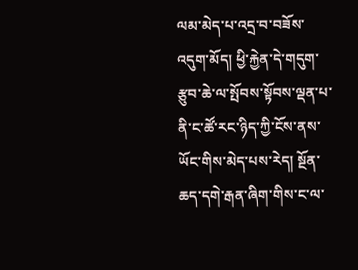ལམ་མེད་པ་འདྲ་བ་བཟོས་འདུག་མོད། ཕྱི་རྐྱེན་དེ་གདུག་རྩུབ་ཆེ་ལ་སྤོབས་སྟོབས་ལྡན་པ་ནི་ང་ཚོ་རང་ཉིད་ཀྱི་ངོས་ནས་ཡོང་གིས་མེད་པས་རེད། སྔོན་ཆད་དགེ་རྒན་ཞིག་གིས་ང་ལ་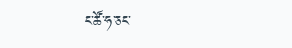ང་ཚོ་ཧ་ཅང་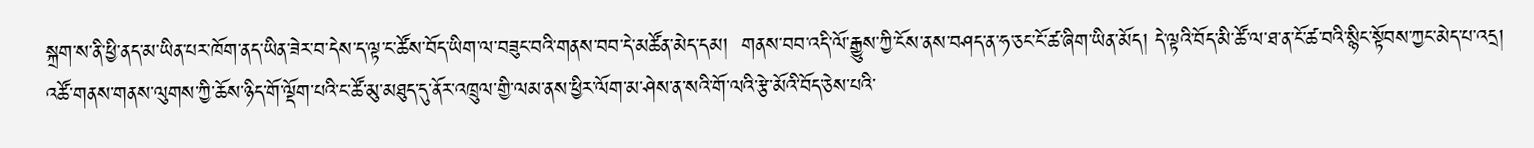སྐྲག་ས་ནི་ཕྱི་ནད་མ་ཡིན་པར་ཁོག་ནད་ཡིན་ཟེར་བ་དེས་ད་ལྟ་ང་ཚོས་བོད་ཡིག་ལ་བཟུང་བའི་གནས་བབ་དེ་མཚོན་མེད་དམ།  གནས་བབ་འདི་ལོ་རྒྱུས་ཀྱི་ངོས་ནས་བཤད་ན་ཧ་ཅང་ངོ་ཚ་ཞིག་ཡིན་མོད། དེ་ལྟའི་བོད་མི་ཚོ་ལ་ཐ་ན་ངོ་ཚ་བའི་སྙིང་སྟོབས་ཀྱང་མེད་པ་འདྲ། འཚོ་གནས་གནས་ལུགས་ཀྱི་ཆོས་ཉིད་གོ་ལྡོག་པའི་ང་ཚོ་མུ་མཐུད་དུ་ནོར་འཁྲུལ་གྱི་ལམ་ནས་ཕྱིར་ལོག་མ་ཤེས་ན་སའི་གོ་ལའི་རྩེ་མོའི་བོད་ཅེས་པའི་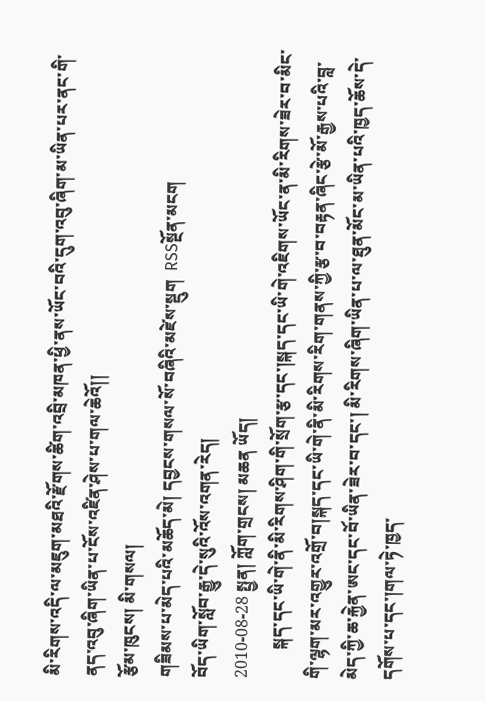མི་རིགས་འདི་ལ་མཇུག་མཐའི་རྫོགས་ཚིག་འབྲི་མཁན་ཕྱི་ནས་ཡོང་བའི་དུག་འབུ་ཞིག་མ་ཡིན་པར་ནང་གི་ནད་འབུ་ཞིག་ཡིན་པ་ངོས་འཛིན་ཤེས་པ་གལ་ཆེའོ།།
རྩོམ་ཁུངས། མི་གསལ།
གཟིམས་པ་མེད་པའི་མཆོད་མེ། དབྱངས་གསལ་སོ་བཞིའི་མཛེས་སྡུག  RSSསྔོན་མངག
བོད་ཡིག་སློབ་རྒྱུ་དེ་སུའི་འོས་འགན་རེད།
2010-08-28 སྤྱན། ཀློག་གྲངས། མཆན ཡོད།
       སྐད་དང་ཡི་གེ་ནི་མི་རིགས་ཤིག་གི་སྲོག་རྩ་དང་།སྐད་དང་ཡི་གེ་འཇིགས་ཡོང་ན་མི་རིགས་ཟེར་བ་མིང་གི་ལྷག་མར་འགྱུར་འགྲོ་བ།སྐད་དང་ཡི་གེ་ནི་མི་རིགས་རིག་གནས་ཀྱི་རྩ་བ་བརྟན་ཞིང་རྩེ་མོ་རྒྱས་པའི་བླ་མེད་ཀྱི་ཆ་རྐྱེན་ཨང་དང་བོ་ཡིན་ཟེར་བ་དང་། མི་རིགས་ཞིག་ཡིན་པ་ལ་ཐུན་མོང་མ་ཡིན་པའི་ཁྱད་ཆོས་དེ་དགོས་པ་དང་།གལ་ཏེ་ཁྱད་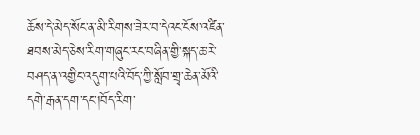ཆོས་དེ་མེད་སོང་ན་མི་རིགས་ཟེར་བ་དེའང་ངོས་འཛིན་ཐབས་མེད་ཅེས་རིག་གཞུང་རང་བཞིན་གྱི་སྐད་ཆ་རེ་བཤད་ན་འགྱིང་འདུག་པའི་བོད་ཀྱི་སློབ་གྲྭ་ཆེན་མོའི་དགེ་རྒན་དག་དང་།བོད་རིག་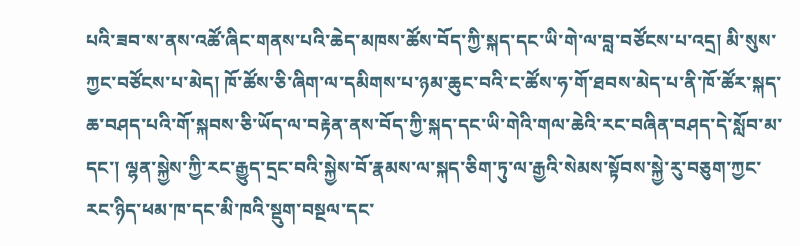པའི་ཟབ་ས་ནས་འཚོ་ཞིང་གནས་པའི་ཆེད་མཁས་ཚོས་བོད་ཀྱི་སྐད་དང་ཡི་གེ་ལ་བླ་བཙོངས་པ་འདྲ། མི་སུས་ཀྱང་བཙོངས་པ་མེད། ཁོ་ཚོས་ཅི་ཞིག་ལ་དམིགས་པ་ཉམ་ཆུང་བའི་ང་ཚོས་ཧ་གོ་ཐབས་མེད་པ་ནི་ཁོ་ཚོར་སྐད་ཆ་བཤད་པའི་གོ་སྐབས་ཅི་ཡོད་ལ་བརྟེན་ནས་བོད་ཀྱི་སྐད་དང་ཡི་གེའི་གལ་ཆེའི་རང་བཞིན་བཤད་དེ་སློབ་མ་དང་། ལྷན་སྐྱེས་ཀྱི་རང་རྒྱུད་དྲང་བའི་སྐྱེས་བོ་རྣམས་ལ་སྐད་ཅིག་ཏུ་ལ་རྒྱའི་སེམས་སྟོབས་སྐྱེ་རུ་བཅུག་ཀྱང་རང་ཉིད་ཕམ་ཁ་དང་མི་ཁའི་སྡུག་བསྔལ་དང་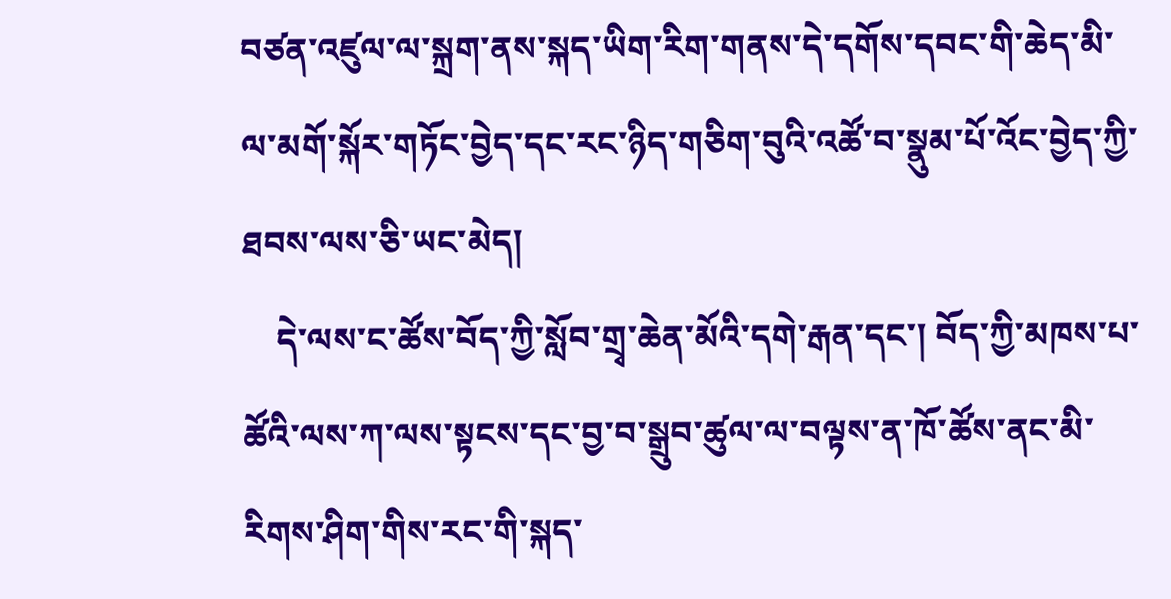བཙན་འཛུལ་ལ་སྐྲག་ནས་སྐད་ཡིག་རིག་གནས་དེ་དགོས་དབང་གི་ཆེད་མི་ལ་མགོ་སྐོར་གཏོང་བྱེད་དང་རང་ཉིད་གཅིག་བུའི་འཚོ་བ་སྣུམ་པོ་འོང་བྱེད་ཀྱི་ཐབས་ལས་ཅི་ཡང་མེད།
    དེ་ལས་ང་ཚོས་བོད་ཀྱི་སློབ་གྲྭ་ཆེན་མོའི་དགེ་རྒན་དང་། བོད་ཀྱི་མཁས་པ་ཚོའི་ལས་ཀ་ལས་སྟངས་དང་བྱ་བ་སྒྲུབ་ཚུལ་ལ་བལྟས་ན་ཁོ་ཚོས་ནང་མི་རིགས་ཤིག་གིས་རང་གི་སྐད་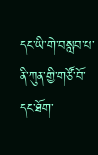དང་ཡི་གེ་བསླབ་པ་ནི་ཀུན་གྱི་གཙོ་བོ་དང་ཐོག་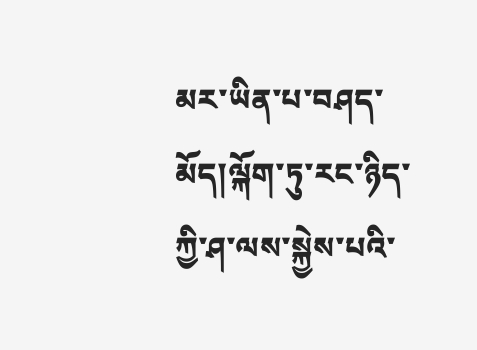མར་ཡིན་པ་བཤད་མོད།ལྐོག་ཏུ་རང་ཉིད་ཀྱི་ཤ་ལས་སྐྱེས་པའི་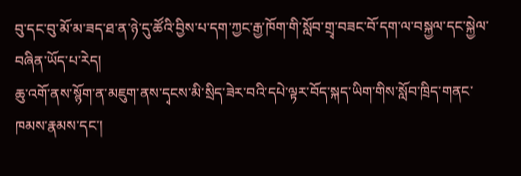བུ་དང་བུ་མོ་མ་ཟད་ཐ་ན་ཉེ་དུ་ཚོའི་བྱིས་པ་དག་ཀྱང་རྒྱ་ཁོག་གི་སློབ་གྲྭ་བཟང་བོ་དག་ལ་བསྐྱལ་དང་སྐྱེལ་བཞིན་ཡོད་པ་རེད།
ཆུ་འགོ་ནས་སྙོག་ན་མཇུག་ནས་དྭངས་མི་སྲིད་ཟེར་བའི་དཔེ་ལྟར་བོད་སྐད་ཡིག་གིས་སློབ་ཁྲིད་གནང་ཁམས་རྣམས་དང་།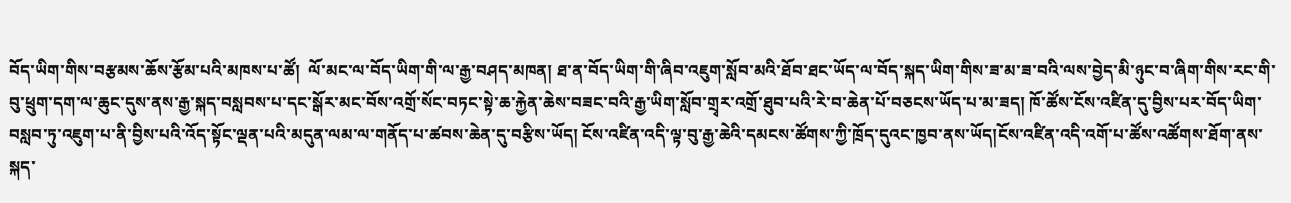བོད་ཡིག་གིས་བརྩམས་ཆོས་རྩོམ་པའི་མཁས་པ་ཚོ།  ལོ་མང་ལ་བོད་ཡིག་གི་ལ་རྒྱ་བཤད་མཁན། ཐ་ན་བོད་ཡིག་གི་ཞིབ་འཇུག་སློབ་མའི་ཐོབ་ཐང་ཡོད་ལ་བོད་སྐད་ཡིག་གིས་ཟ་མ་ཟ་བའི་ལས་བྱེད་མི་ཉུང་བ་ཞིག་གིས་རང་གི་བུ་ཕྲུག་དག་ལ་ཆུང་དུས་ནས་རྒྱ་སྐད་བསླབས་པ་དང་སྒོར་མང་བོས་འགྲོ་སོང་བཏང་སྟེ་ཆ་རྐྱེན་ཆེས་བཟང་བའི་རྒྱ་ཡིག་སློབ་གྲྭར་འགྲོ་ཐུབ་པའི་རེ་བ་ཆེན་པོ་བཅངས་ཡོད་པ་མ་ཟད། ཁོ་ཚོས་ངོས་འཛིན་དུ་བྱིས་པར་བོད་ཡིག་བསླབ་ཏུ་འཇུག་པ་ནི་བྱིས་པའི་འོད་སྟོང་ལྡན་པའི་མདུན་ལམ་ལ་གནོད་པ་ཚབས་ཆེན་དུ་བརྩིས་ཡོད། ངོས་འཛིན་འདི་ལྟ་བུ་རྒྱ་ཆེའི་དམངས་ཚོགས་ཀྱི་ཁྲོད་དུའང་ཁྱབ་ནས་ཡོད།ངོས་འཛིན་འདི་འགོ་པ་ཚོས་འཚོགས་ཐོག་ནས་སྐད་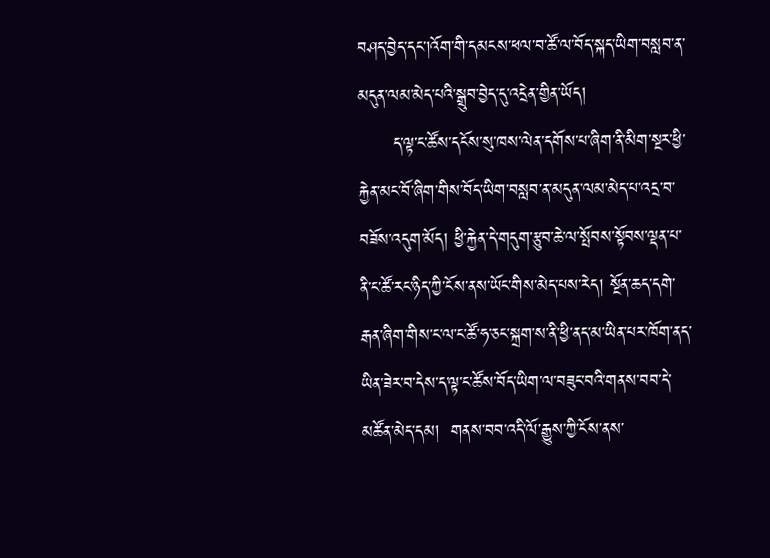བཤད་བྱེད་དང་།འོག་གི་དམངས་ཕལ་བ་ཚོ་ལ་བོད་སྐད་ཡིག་བསླབ་ན་མདུན་ལམ་མེད་པའི་སྒྲུབ་བྱེད་དུ་འདྲེན་གྱིན་ཡོད།
      ད་ལྟ་ང་ཚོས་དངོས་སུ་ཁས་ལེན་དགོས་པ་ཞིག་ནི་མིག་སྔར་ཕྱི་རྐྱེན་མང་བོ་ཞིག་གིས་བོད་ཡིག་བསླབ་ན་མདུན་ལམ་མེད་པ་འདྲ་བ་བཟོས་འདུག་མོད། ཕྱི་རྐྱེན་དེ་གདུག་རྩུབ་ཆེ་ལ་སྤོབས་སྟོབས་ལྡན་པ་ནི་ང་ཚོ་རང་ཉིད་ཀྱི་ངོས་ནས་ཡོང་གིས་མེད་པས་རེད། སྔོན་ཆད་དགེ་རྒན་ཞིག་གིས་ང་ལ་ང་ཚོ་ཧ་ཅང་སྐྲག་ས་ནི་ཕྱི་ནད་མ་ཡིན་པར་ཁོག་ནད་ཡིན་ཟེར་བ་དེས་ད་ལྟ་ང་ཚོས་བོད་ཡིག་ལ་བཟུང་བའི་གནས་བབ་དེ་མཚོན་མེད་དམ།  གནས་བབ་འདི་ལོ་རྒྱུས་ཀྱི་ངོས་ནས་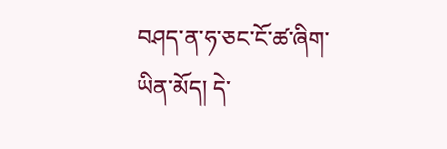བཤད་ན་ཧ་ཅང་ངོ་ཚ་ཞིག་ཡིན་མོད། དེ་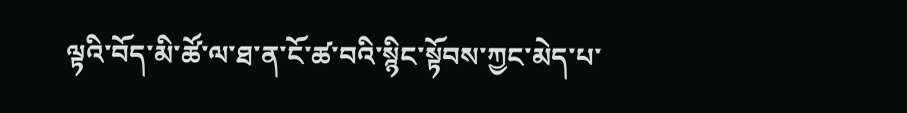ལྟའི་བོད་མི་ཚོ་ལ་ཐ་ན་ངོ་ཚ་བའི་སྙིང་སྟོབས་ཀྱང་མེད་པ་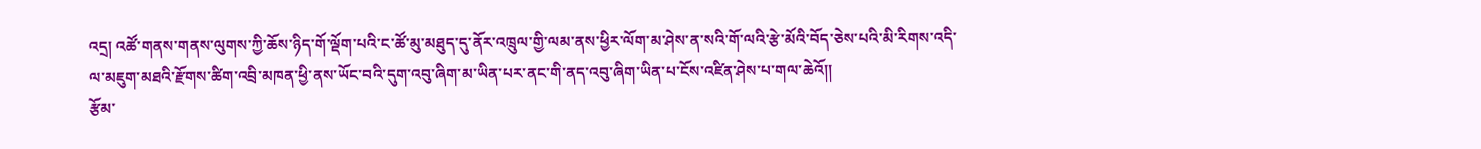འདྲ། འཚོ་གནས་གནས་ལུགས་ཀྱི་ཆོས་ཉིད་གོ་ལྡོག་པའི་ང་ཚོ་མུ་མཐུད་དུ་ནོར་འཁྲུལ་གྱི་ལམ་ནས་ཕྱིར་ལོག་མ་ཤེས་ན་སའི་གོ་ལའི་རྩེ་མོའི་བོད་ཅེས་པའི་མི་རིགས་འདི་ལ་མཇུག་མཐའི་རྫོགས་ཚིག་འབྲི་མཁན་ཕྱི་ནས་ཡོང་བའི་དུག་འབུ་ཞིག་མ་ཡིན་པར་ནང་གི་ནད་འབུ་ཞིག་ཡིན་པ་ངོས་འཛིན་ཤེས་པ་གལ་ཆེའོ།།
རྩོམ་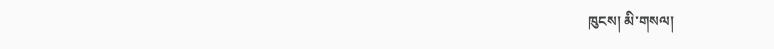ཁུངས། མི་གསལ།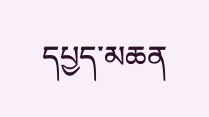དཔྱད་མཆན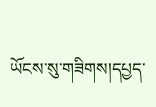ཡོངས་སུ་གཟིགས།དཔྱད་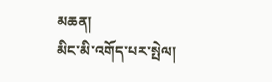མཆན།
མིང་མི་འགོད་པར་སྤེལ།